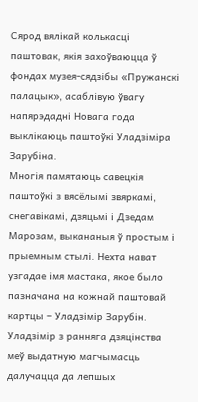Сярод вялікай колькасці паштовак, якія захоўваюцца ў фондах музея-сядзібы «Пружанскі палацык», асаблівую ўвагу напярэдадні Новага года выклікаюць паштоўкі Уладзіміра Зарубіна.
Многія памятаюць савецкія паштоўкі з вясёлымі звяркамі, снегавікамі, дзяцьмі і Дзедам Марозам, выкананыя ў простым і прыемным стылі. Нехта нават узгадае імя мастака, якое было пазначана на кожнай паштовай картцы – Уладзімір Зарубін.
Уладзімір з ранняга дзяцінства меў выдатную магчымасць далучацца да лепшых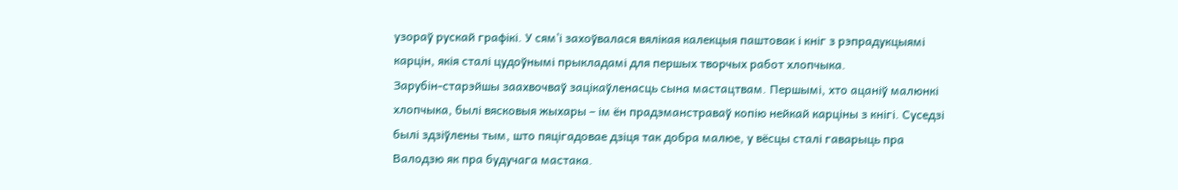узораў рускай графікі. У сям’і захоўвалася вялікая калекцыя паштовак і кніг з рэпрадукцыямі карцін, якія сталі цудоўнымі прыкладамі для першых творчых работ хлопчыка.
Зарубін-старэйшы заахвочваў зацікаўленасць сына мастацтвам. Першымі, хто ацаніў малюнкі хлопчыка, былі вясковыя жыхары – ім ён прадэманстраваў копію нейкай карціны з кнігі. Суседзі былі здзіўлены тым, што пяцігадовае дзіця так добра малюе, у вёсцы сталі гаварыць пра Валодзю як пра будучага мастака.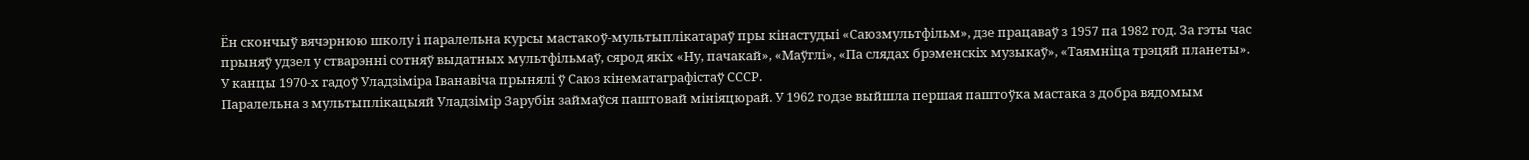Ён скончыў вячэрнюю школу і паралельна курсы мастакоў-мультыплікатараў пры кінастудыі «Саюзмультфільм», дзе працаваў з 1957 па 1982 год. За гэты час прыняў удзел у стварэнні сотняў выдатных мультфільмаў, сярод якіх «Ну, пачакай», «Маўглі», «Па слядах брэменскіх музыкаў», «Таямніца трэцяй планеты». У канцы 1970-х гадоў Уладзіміра Іванавіча прынялі ў Саюз кінематаграфістаў СССР.
Паралельна з мультыплікацыяй Уладзімір Зарубін займаўся паштовай мініяцюрай. У 1962 годзе выйшла першая паштоўка мастака з добра вядомым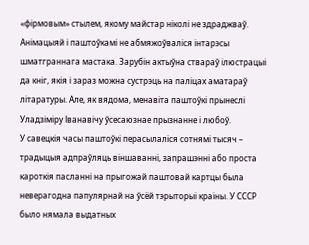«фірмовым» стылем, якому майстар ніколі не здраджваў.
Анімацыяй і паштоўкамі не абмяжоўваліся інтарэсы шматграннага мастака. Зарубін актыўна ствараў ілюстрацыі да кніг, якія і зараз можна сустрэць на паліцах аматараў літаратуры. Але, як вядома, менавіта паштоўкі прынеслі Уладзіміру Іванавічу ўсесаюзнае прызнанне і любоў.
У савецкія часы паштоўкі перасылаліся сотнямі тысяч – традыцыя адпраўляць віншаванні, запрашэнні або проста кароткія пасланні на прыгожай паштовай картцы была неверагодна папулярнай на ўсёй тэрыторыі краіны. У СССР было нямала выдатных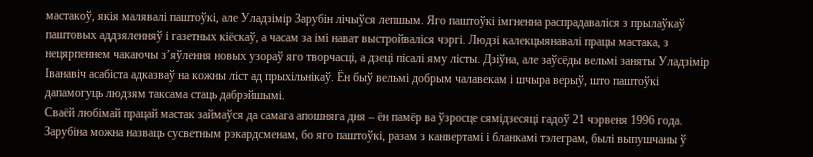мастакоў, якія малявалі паштоўкі, але Уладзімір Зарубін лічыўся лепшым. Яго паштоўкі імгненна распрадаваліся з прылаўкаў паштовых аддзяленняў і газетных кіёскаў, а часам за імі нават выстройваліся чэргі. Людзі калекцыянавалі працы мастака, з нецярпеннем чакаючы з’яўлення новых узораў яго творчасці, а дзеці пісалі яму лісты. Дзіўна, але заўсёды вельмі заняты Уладзімір Іванавіч асабіста адказваў на кожны ліст ад прыхільнікаў. Ён быў вельмі добрым чалавекам і шчыра верыў, што паштоўкі дапамогуць людзям таксама стаць дабрэйшымі.
Сваёй любімай працай мастак займаўся да самага апошняга дня – ён памёр ва ўзросце сямідзесяці гадоў 21 чэрвеня 1996 года.
Зарубіна можна назваць сусветным рэкардсменам, бо яго паштоўкі, разам з канвертамі і бланкамі тэлеграм, былі выпушчаны ў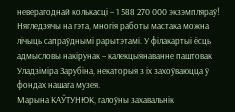неверагоднай колькасці – 1 588 270 000 экзэмпляраў! Нягледзячы на гэта, многія работы мастака можна лічыць сапраўднымі рарытэтамі. У філакартыі ёсць адмысловы накірунак – калекцыянаванне паштовак Уладзіміра Зарубіна, некаторыя з іх захоўваюцца ў фондах нашага музея.
Марына КАЎТУНЮК, галоўны захавальнік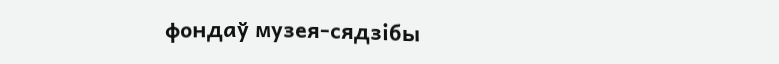фондаў музея-сядзібы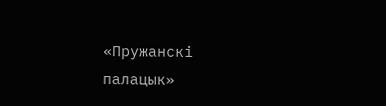«Пружанскі палацык»